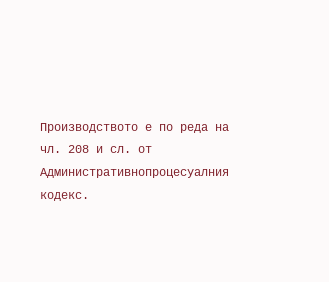Производството е по реда на чл. 208 и сл. от Административнопроцесуалния кодекс.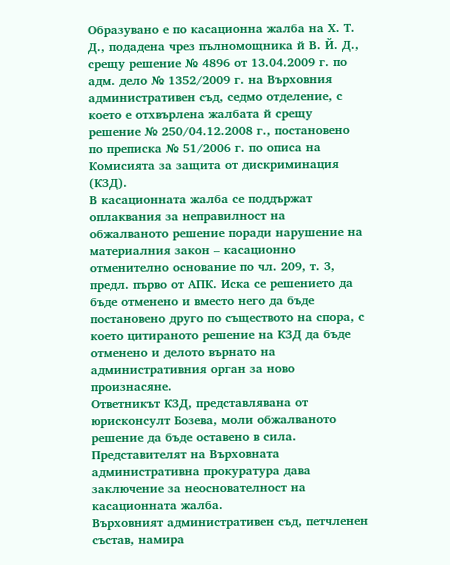Образувано е по касационна жалба на Х. Т. Д., подадена чрез пълномощника й В. Й. Д., срещу решение № 4896 от 13.04.2009 г. по адм. дело № 1352/2009 г. на Върховния административен съд, седмо отделение, с което е отхвърлена жалбата й срещу решение № 250/04.12.2008 г., постановено по преписка № 51/2006 г. по описа на Комисията за защита от дискриминация (КЗД).
В касационната жалба се поддържат оплаквания за неправилност на обжалваното решение поради нарушение на материалния закон – касационно отменително основание по чл. 209, т. 3, предл. първо от АПК. Иска се решението да бъде отменено и вместо него да бъде постановено друго по съществото на спора, с което цитираното решение на КЗД да бъде отменено и делото върнато на административния орган за ново произнасяне.
Ответникът КЗД, представлявана от юрисконсулт Бозева, моли обжалваното решение да бъде оставено в сила.
Представителят на Върховната административна прокуратура дава заключение за неоснователност на касационната жалба.
Върховният административен съд, петчленен състав, намира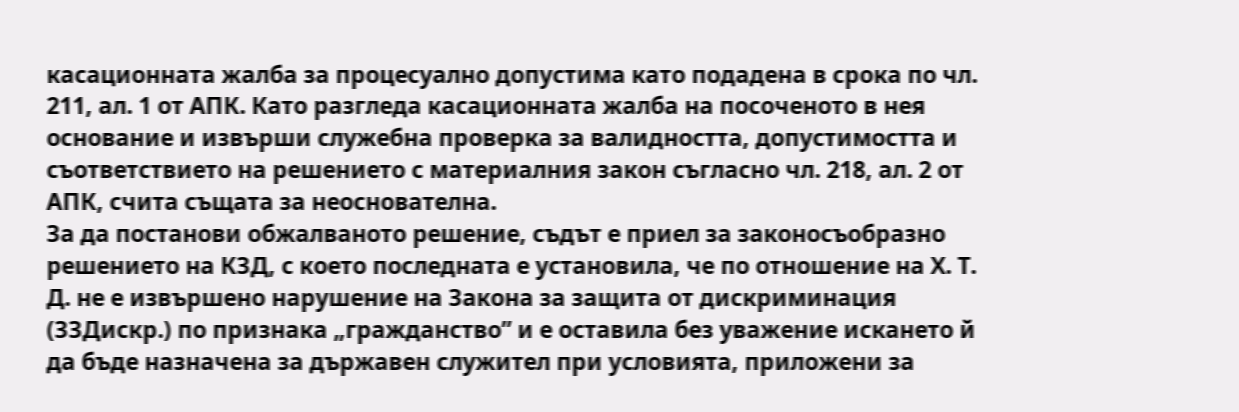касационната жалба за процесуално допустима като подадена в срока по чл. 211, ал. 1 от АПК. Като разгледа касационната жалба на посоченото в нея основание и извърши служебна проверка за валидността, допустимостта и съответствието на решението с материалния закон съгласно чл. 218, ал. 2 от АПК, счита същата за неоснователна.
За да постанови обжалваното решение, съдът е приел за законосъобразно решението на КЗД, с което последната е установила, че по отношение на Х. Т. Д. не е извършено нарушение на Закона за защита от дискриминация (ЗЗДискр.) по признака „гражданство” и е оставила без уважение искането й да бъде назначена за държавен служител при условията, приложени за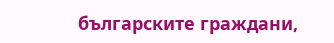българските граждани,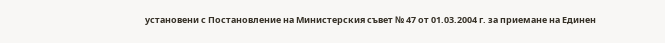установени с Постановление на Министерския съвет № 47 от 01.03.2004 г. за приемане на Единен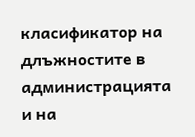класификатор на длъжностите в администрацията и на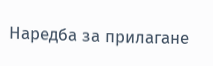Наредба за прилагане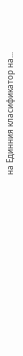на Единния класификатор на...